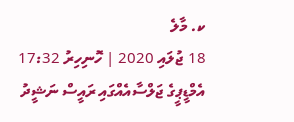ކ. މާލެ
18 ޖުލައި 2020 | ހޮނިހިރު 17:32
އެމްޑީޕީގެ ޖަލްސާއެއްގައި ރައީސް ނަޝީދު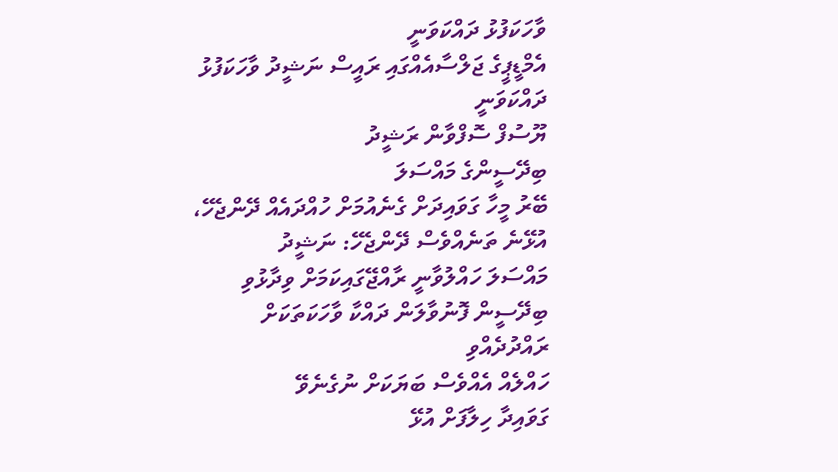ވާހަކަފުޅު ދައްކަވަނީ
އެމްޑީޕީގެ ޖަލްސާއެއްގައި ރައީސް ނަޝީދު ވާހަކަފުޅު ދައްކަވަނީ
ޔޫސުފް ސޮފްވާން ރަޝީދު
ބިދޭސީންގެ މައްސަލަ
ބޭރު މީހާ ގަވައިދަށް ގެނެއުމަށް ހުއްދައެއް ދޭންޖެހޭ، އުޅޭނެ ތަނެއްވެސް ދޭންޖެހޭ: ނަޝީދު
މައްސަލަ ހައްލުވާނީ ރާއްޖޭގައިކަމަށް ވިދާޅުވި
ބިދޭސީން ފޮނުވާލަން ދައްކާ ވާހަކަތަކަށް ރައްދުދެއްވި
ހައްލެއް އެއްވެސް ބަޔަކަށް ނުގެނެވޭ
ގަވައިދާ ހިލާފަށް އުޅޭ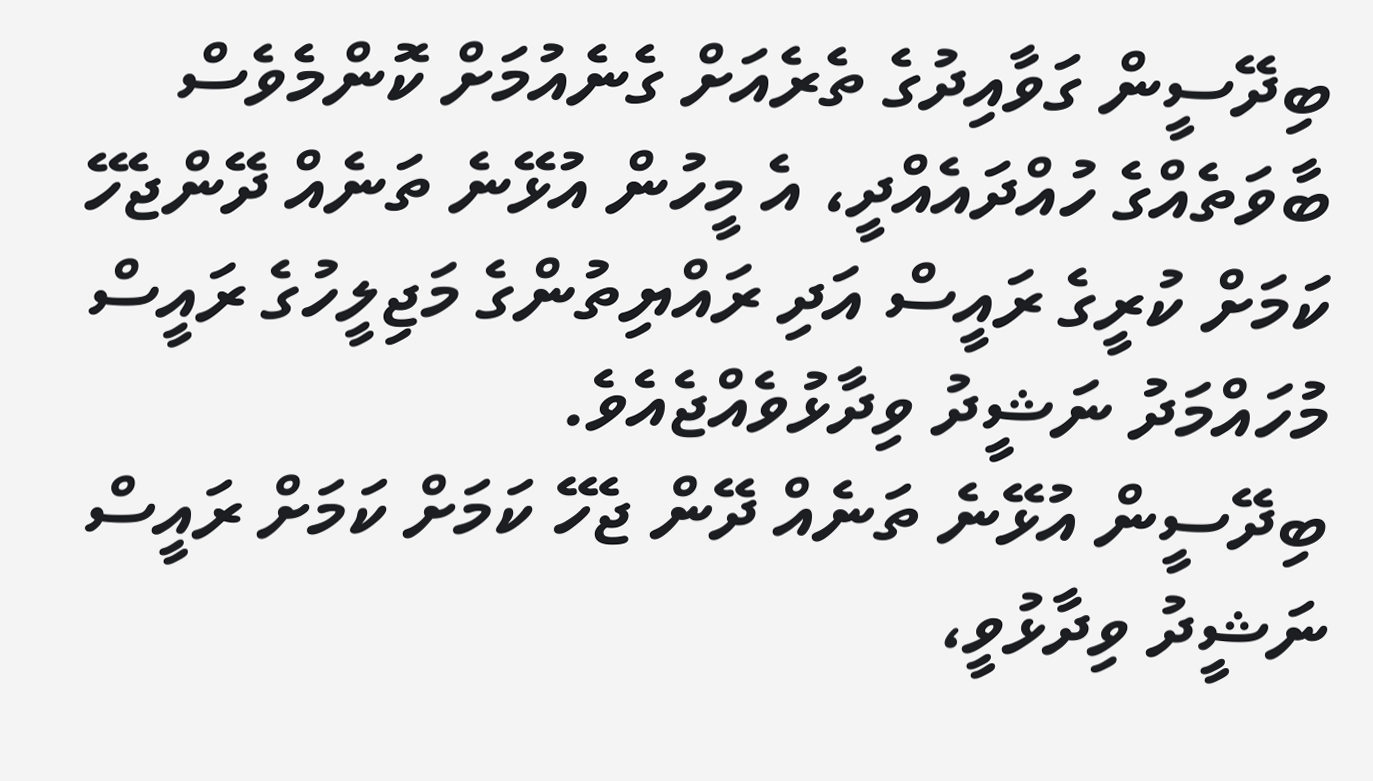ބިދޭސީން ގަވާއިދުގެ ތެރެއަށް ގެނެއުމަށް ކޮންމެވެސް ބާވަތެއްގެ ހުއްދައެއްދީ، އެ މީހުން އުޅޭނެ ތަނެއް ދޭންޖެހޭ ކަމަށް ކުރީގެ ރައީސް އަދި ރައްޔިތުންގެ މަޖިލީހުގެ ރައީސް މުހައްމަދު ނަޝީދު ވިދާޅުވެއްޖެއެވެ.
ބިދޭސީން އުޅޭނެ ތަނެއް ދޭން ޖެހޭ ކަމަށް ކަމަށް ރައީސް ނަޝީދު ވިދާޅުވީ،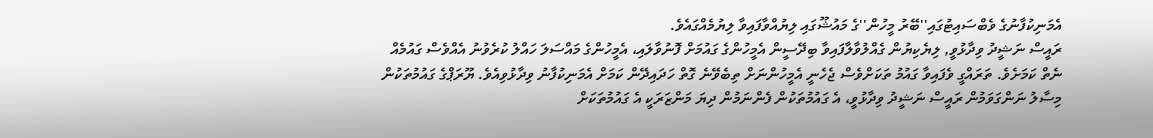އެމަނިކުފާނުގެ ވެބްސައިޓުގައި''ބޭރު މީހުން''ގެ މައުޝޫގައި ލިޔުއްވާފައިވާ ލިޔުމެއްގައެވެ.
ރައީސް ނަޝީދު ވިދާޅުވީ, ލިޔެކިޔުން ގެއްލުވާލާފައިވާ ބިދޭސީން އެމީހުންގެ ގައުމަށް ފޮނުވާލައި، އެމީހުންގެ މައްސަލަ ހައްލު ކުރެވުނު އެއްވެސް ގައުމެއް ނެތް ކަމަށެވެ. ތަރައްގީ ވެފައިވާ ގައުމު ތަކަށްވެސް ޖެހެނީ އެމީހުންނަށް ތިބެވޭނެ ގޮތް ހަދައިދޭން ކަމަށް އެމަނިކުފާނު ވިދާޅުވިއެވެ. ޔޫރަޕްގެ ގައުމުތަކުން މިސާލު ނަންގަވަމުން ރައީސް ނަޝީދު ވިދާޅުވީ، އެ ގައުމުތަކުން ފެންނަމުން ދިޔަ މަންޒަރަކީ އެ ގައުމުތަކަށް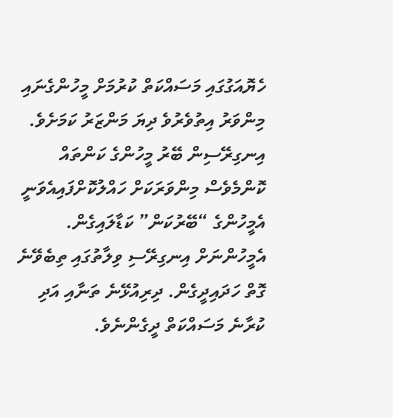ހެޔޮއަގުގައި މަސައްކަތް ކުރުމަށް މީހުންގެނައި މިންވަރު އިތުވެރުވެ ދިޔަ މަންޒަރު ކަމަށެވެ.
އިނގިރޭސިން ބޭރު މީހުންގެ ކަންތައް ކޮންމެވެސް މިންވަރަކަށް ހައްލުކޮށްފައިއެވަނީ އެމީހުންގެ “ބޭރުކަން” ކަޑާލައިގެން. އެމީހުންނަށް އިނގިރޭސި ވިލާތުގައި ތިބެވޭނެ ގޮތް ހަދައިދީގެން. ދިރިއުޅޭނެ ތަނާއި އަދި ކުރާނެ މަސައްކަތް ދީގެންނެވެ.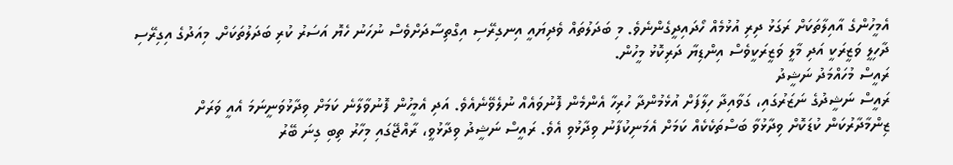އެމީހުންގެ އާއިލާތަކަށް ރަގަޅު ދިރި އުޅުމެއް ހޯދައިދީގެންނެވެ. މި ބަދަލުތައް ވެދިޔައީ އިނގިރޭސި އިގްތިސާދަށްވެސް ނުހަނު ހެޔޮ އަސަރު ކުރި ބަދަލުތަކަށް. މިއަދުގެ އިގިރޭސި ދާހިލީ ވަޒީރަކީ އަދި މާލީ ވަޒީރަކީވެސް އިންޑިޔާ ދަރިކޮޅު މީހުން.
ރައީސް މުހައްމަދު ނަޝީދު
ރައީސް ނަޝީދުގެ ނަޒަރުގައި، ގަވާއިދާ ހިލާފަށް އުޅެމުންދާ ހުރިހާ އެންމެން ފޮނުވައެއް ނުލެވޭނެއެވެ. އަދި އެމީހުން ފޮނުވާލާނެ ކަމަށް ވިދާޅުވަނީނަމަ އެއީ ވަރަށް ޒިންމާދާރުކަން ކުޑަކޮށް ވިދާޅުވާ ބަސްތަކެކެއް ކަމަށް އެމަނިކުފާނު ވިދާޅުވި އެވެ. ރައީސް ނަޝީދު ވިދާޅުވީ، ރާއްޖޭގައި މިހާރު ތިބި ގިނަ ބޭރު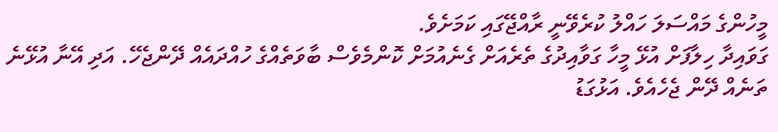މީހުންގެ މައްސަލަ ހައްލު ކުރެވޭނީ ރާއްޖޭގައި ކަމަށެވެ.
ގަވައިދާ ހިލާފަށް އުޅޭ މީހާ ގަވާއިދުގެ ތެރެއަށް ގެނެއުމަށް ކޮންމެވެސް ބާވަތެއްގެ ހުއްދައެއް ދޭންޖެހޭ. އަދި އޭނާ އުޅޭނެ ތަނެއް ދޭން ޖެހެއެވެ. އަޅުގަޑު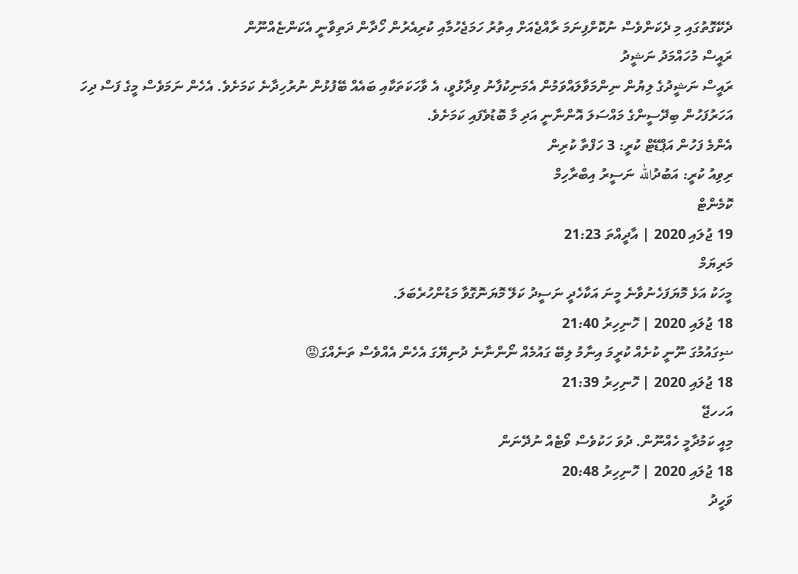ދެކޭގޮތުގައި މި ދެކަންވެސް ނުކޮށްފިނަމަ ރާއްޖެއަށް އިތުރު ހަމަޖެހުމާއި ކުރިއެރުން ހޯދާން ދަތިވާނީ އެކަންޏެއްނޫން
ރައީސް މުހައްމަދު ނަޝީދު
ރައީސް ނަޝީދުގެ ލިޔުން ނިންމަވާލައްވަމުން އެމަނިކުފާނު ވިދާޅުވީ، އެ ވާހަކަތަކާއި ބައެއް ބޭފުޅުން ނުރުހިދާނެ ކަމަށެވެ. އެހެން ނަމަވެސް މީގެ ފަސް ދިހަ އަހަރުފަހުން ބިދޭސީންގެ މައްސަލަ އޮންނާނީ އަދި މާ ބޮޑުވެފައި ކަމަށެވެ.
އެންމެ ފަހުން އަޕްޑޭޓް ކުރީ: 3 ހަފްތާ ކުރިން
ރިވިއު ކުރީ: އަބުދުالله ނަސީރު އިބްރާހިމް
ކޮމެންޓް
19 ޖުލައި 2020 | އާދީއްތަ 21:23
މަރިޔަމް
މީހަކު އަޅެ މޮޔަފަހެނުވާނެ މީނަ އަކާހެދީ ނަސީދު ކަލޭ މޮޔަނޮގޮވާ މަޑުންހުރެބަލަ.
18 ޖުލައި 2020 | ހޮނިހިރު 21:40
ޟިގައުމުގަ ނޫނީ ކުށެއް ކުރީމަ އިނާމު ލިބޭ ގައުމެއް ނޯންނާނެ ދުނިޔޭގަ އެހެން އެއްވެސް ތަނެއްގަ😡
18 ޖުލައި 2020 | ހޮނިހިރު 21:39
އަހހޖޭ
މިއީ ކަމުދާމީ ހެއްނޫން. ދުވަ ހަކުވެސް ވޯޓެއް ނުދޭނަން
18 ޖުލައި 2020 | ހޮނިހިރު 20:48
ވަހީދު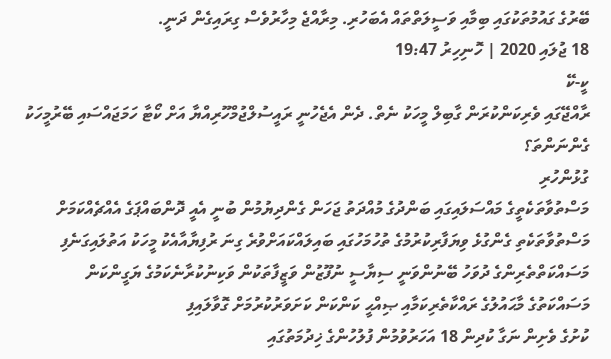ބޭރުގެ ގައުމުތަކުގައި ބިމާއި ވަސީލަތްތައް އެބަހުރި. މިރާއްޖެ މިހާރުވެސް ގިރައިގެން ދަނީ.
18 ޖުލައި 2020 | ހޮނިހިރު 19:47
ކީ-ކޭ
ރާއްޖޭގައި ވެރިކަންކުރަން ގާބިލް މީހަކު ނެތް. ދެން އެޖެހުނީ ރައީސުލްޖުމްހޫރިއްޔާ އަށް ކޯޓާ ހަމަޖައްސައި ބޭރުމީހަކު ގެންނަންތަ؟
ގުޅުންހުރި
މަސްތުވާތަކެތީގެ މައްސަލައިގައި ބަންދުގެ މުއްދަތު ޖަހަން ގެންދިޔުމުން ބުނީ އެއީ ދޮންބައްޕަގެ އެއްޗެއްކަމަށް
މަސްތުވާތަކެތި ގެންގުޅެ ވިޔަފާރިކުރުމުގެ ތުހުމަހުގައި ބައިލައްކައަށްވުރެ ގިނަ ރުފިޔާއާއެކު މީހަކު އަތުލައިގަނެފި
މަސައްކަތްތެރިންގެ ދުވަހު ބޭނުންވަނީ ސިޔާސީ ނުފޫޒުން ވަޒީފާތަކުން ވަކިނުކުރާނެކަމުގެ ޔަގީންކަން
މަސައްކަތުގެ މާޙައުލުގެ ރައްކާތެރިކަމާއި ޞިއްޙީ ކަންކަން ކަށަވަރުކުރުމަށް ގޮވާލައިފި
ކުށުގެ ވެށިން ނަގާ ކުދިން 18 އަހަރުވުމުން ފުލުހުންގެ ޚިދުމަތުގައި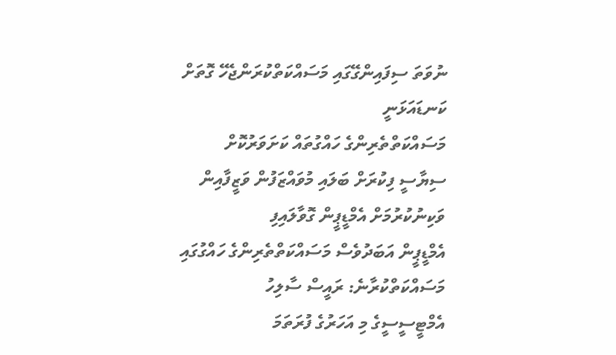ނުވަތަ ސިފައިންގޭގައި މަސައްކަތްކުރަންޖެހޭ ގޮތަށް ކަނޑައަޅަނީ
މަސައްކަތްތެރިންގެ ހައްގުތައް ކަށަވަރުކޮށް ސިޔާސީ ފިކުރަށް ބަލައި މުވައްޒަފުން ވަޒީފާއިން ވަކިނުކުރުމަށް އެމްޑީޕީން ގޮވާލައިފި
އެމްޑީޕީން އަބަދުވެސް މަސައްކަތްތެރިންގެ ހައްގުގައި މަސައްކަތްކުރާނެ: ރައީސް ސާލިހު
އެމްޓީސީސީގެ މި އަހަރުގެ ފުރަތަމަ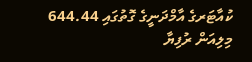ކުއާޓަރގެ އާމްދަނީގެ ގޮތުގައި 644.44 މިލިއަން ރުފިޔާ